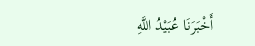أَخْبَرَنَا عُبَيْدُ اللَّهِ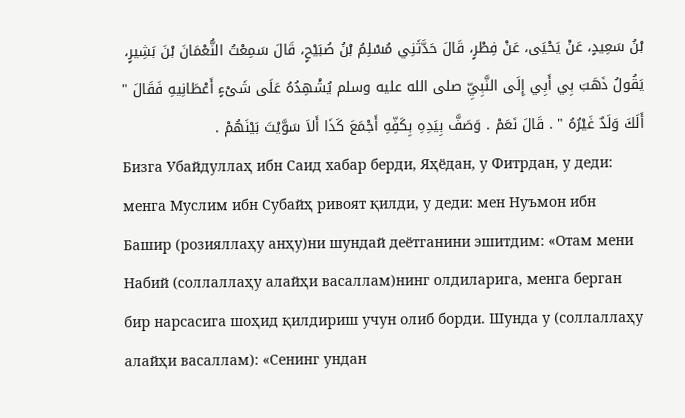بْنُ سَعِيدٍ، عَنْ يَحْيَى، عَنْ فِطْرٍ، قَالَ حَدَّثَنِي مُسْلِمُ بْنُ صُبَيْحٍ، قَالَ سَمِعْتُ النُّعْمَانَ بْنَ بَشِيرٍ، يَقُولُ ذَهَبَ بِي أَبِي إِلَى النَّبِيِّ صلى الله عليه وسلم يُشْهِدُهُ عَلَى شَىْءٍ أَعْطَانِيهِ فَقَالَ " أَلَكَ وَلَدٌ غَيْرُهُ " . قَالَ نَعَمْ . وَصَفَّ بِيَدِهِ بِكَفِّهِ أَجْمَعَ كَذَا أَلاَ سَوَّيْتَ بَيْنَهُمْ .
Бизга Убайдуллаҳ ибн Саид хабар берди, Яҳёдан, у Фитрдан, у деди: менга Муслим ибн Субайҳ ривоят қилди, у деди: мен Нуъмон ибн Башир (розияллаҳу анҳу)ни шундай деётганини эшитдим: «Отам мени Набий (соллаллаҳу алайҳи васаллам)нинг олдиларига, менга берган бир нарсасига шоҳид қилдириш учун олиб борди. Шунда у (соллаллаҳу алайҳи васаллам): «Сенинг ундан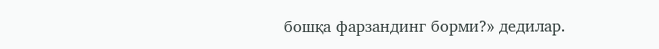бошқа фарзандинг борми?» дедилар.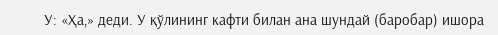У: «Ҳа,» деди. У қўлининг кафти билан ана шундай (баробар) ишора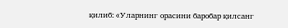қилиб: «Уларнинг орасини баробар қилсанг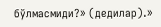бўлмасмиди?» (дедилар).»